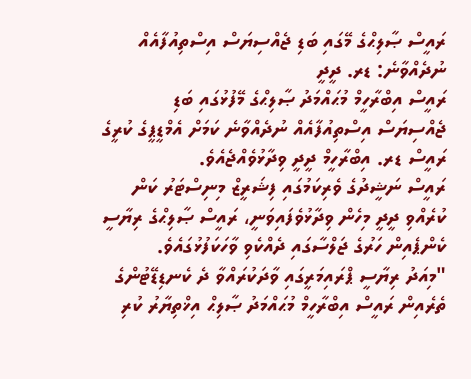ރައީސް ޞާލިޙްގެ މޭގައި ބަޑި ޖެއްސިޔަސް އިސްތިއުފާއެއް ނުދެއްވާނެ: ޑރ. ދީދީ
ރައީސް އިބްރާހީމް މުޙައްމަދު ޞާލިޙްގެ މޭފުޅުގައި ބަޑި ޖެއްސިޔަސް އިސްތިއުފާއެއް ނުދެއްވާނެ ކަމަށް އެމްޑީޕީގެ ކުރީގެ ރައީސް ޑރ. އިބްރާހީމް ދީދީ ވިދާޅުވެއްޖެއެވެ.
ރައީސް ނަޝީދުގެ ވެރިކަމުގައި ފިޝަރީޒް މިނިސްޓަރު ކަން ކުރެއްވި ދީދީ މިހެން ވިދާޅުވެފައިވަނީ، ރައީސް ޞާލިޙްގެ ރިޔާސީ ކެންޕެއިން ހަރުގެ ޖަލްސާގައި ދެއްކެވި ވާހަކަފުޅުގައެވެ.
"މިއަދު ރިޔާސީ ޕްރައިމަރީގައި ވާދަކުރައްވާ ދެ ކެނޑިޑޭޓުންގެ ތެރެއިން ރައީސް އިބްރާހީމް މުޙައްމަދު ޞާލިޙް އިޚްތިޔާރު ކުރި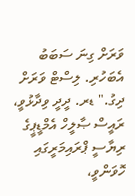ވަރަށް ގިނަ ސަބަބު އެބަހުރި. ލިސްޓް ވަރަށް ދިގު." ޑރ. ދީދީ ވިދާޅުވީ، ރައީސް ޞާލީހް އެމްޑީޕީގެ ރިޔާސީ ޕްރައިމަރީގައި ހޮވަންވީ،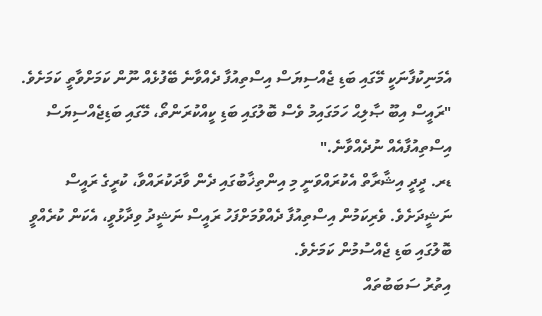އެމަނިކުފާނަކީ މޭގައި ބަޑި ޖެއްސިޔަސް އިސްތިއުފާ ދެއްވާނެ ބޭފުޅެއް ނޫން ކަމަށްވާތީ ކަމަށެވެ.
"ރައީސް އިބޫ ޞާލިޙް ހަމަގައިމު ވެސް ބޮލުގައި ބަޑި ކީއްކުރަންތޯ، މޭގައި ބަޑިޖެއްސިޔަސް އިސްތިއުފާއެއް ނުދެއްވާނެ."
ޑރ. ދީދީ އިޝާރާތް އެކުރައްވަނީ މި އިންތިޚާބުގައި ދެން ވާދަކުރައްވާ، ކުރީގެ ރައީސް ނަޝީދަށެވެ. ވެރިކަމުން އިސްތިއުފާ ދެއްވުމަށްފަހު ރައީސް ނަޝީދު ވިދާޅުވީ، އެކަން ކުރެއްވީ ބޮލުގައި ބަޑި ޖެއްސުމުން ކަމަށެވެ.
އިތުރު ސަބަބުތައް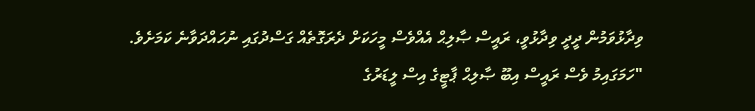ވިދާޅުވަމުން ދީދީ ވިދާޅުވީ، ރައީސް ޞާލިޙް އެއްވެސް މީހަކަށް ދެރަގޮތެއް ގަސްދުގައި ނުހައްދަވާނެ ކަމަށެވެ.
"ހަމަގައިމު ވެސް ރައީސް އިބޫ ޞާލިޙް ޕާޓީގެ އިސް ލީޑަރުގެ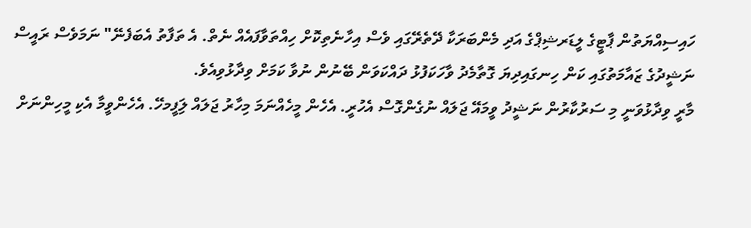ހައިސިއްޔަތުން ޕާޓީގެ ލީޑަރޝިޕްގެ އަދި މެންބަރަކާ ދޭތެރޭގައި ވެސް އިހާނެތިކޮށް ހިއްތަވާފައެއް ނެތް. އެ ތަފާތު އެބަފެނޭ" ނަމަވެސް ރައީސް ނަޝީދުގެ ޒައާމަތުގައި ކަން ހިނގައިދިޔަ ގޮތާމެދު ވާހަކަފުޅު ދައްކަވަން ބޭނުން ނުވާ ކަމަށް ވިދާޅުވިއެވެ.
މާރީ ވިދާޅުވަނީ މި ސަރުކާރުން ނަޝީދު ވީމައޭ ޖަލައް ނުގެންގޮސް އެހުރީ. އެހެން މީހެއްނަމަ މިހާރު ޖަލައް ލަިފީމހޭ. އެހެންވީމާ އެކި މީހިންނަށް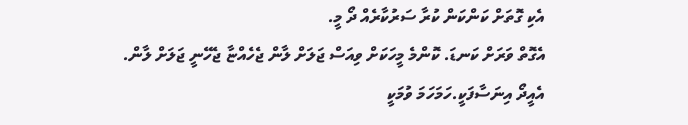އެކި ގޮތަށް ކަންކަން ކުރާ ސަރުކާރެއް ދޯ މީ.
އެގޮތް ވަރަށް ކަނޑަ. ކޮންމެ މީހަކަށް ވިއަސް ޖަލަށް ލާން ޖެހެއްޏާ ޖެހޭނީ ޖަލަށް ލާން. އެއީދޯ އިނަސާފަކީ.ހަމަހަމަ ވުމަކީ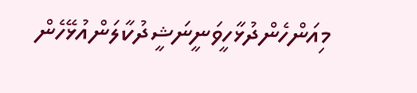މިއަންހެންދުޅާހީވަނީނަޝީދުކާލަންއުޅޭހެން